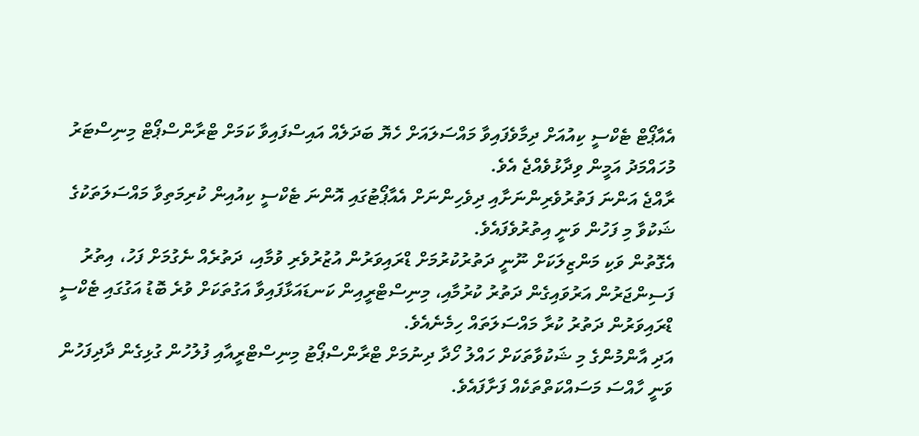އެއާޕޯޓް ޓެކްސީ ކިއުއަށް ދިމާވެފައިވާ މައްސަލައަށް ހެޔޮ ބަދަލެއް އައިސްފައިވާ ކަމަށް ޓްރާންސްޕޯޓް މިނިސްޓަރު މުހައްމަދު އަމީން ވިދާޅުވެއްޖެ އެވެ.
ރާއްޖެ އަންނަ ފަތުރުވެރިންނަށާއި ދިވެހިންނަށް އެއާޕޯޓުގައި އޮންނަ ޓެކްސީ ކިއުއިން ކުރިމަތިވާ މައްސަލަތަކުގެ ޝަކުވާ މި ފަހުން ވަނީ އިތުރުވެފައެވެ.
އެގޮތުން ވަކި މަންޒިލަކަށް ނޫނީ ދަތުރުކުރުމަށް ޑްރައިވަރުން އުޒުރުވެރި ވުމާއި، ދަތުރެއް ނެގުމަށް ފަހު، އިތުރު ފަސިންޖަރުން އަރުވައިގެން ދަތުރު ކުރުމާއި، މިނިސްޓްރީއިން ކަނޑައަޅާފައިވާ އަގުތަކަށް ވުރެ ބޮޑު އަގުގައި ޓެކްސީ ޑްރައިވަރުން ދަތުރު ކުރާ މައްސަލަތައް ހިމެނެއެވެ.
އަދި އާންމުންގެ މި ޝަކުވާތަކަށް ހައްލު ހޯދާ ދިނުމަށް ޓްރާންސްޕޯޓު މިނިސްޓްރީއާއި ފުލުހުން ގުޅިގެން ދާދިފަހުން ވަނީ ހާއްސަ މަސައްކަތްތަކެއް ފަށާފައެވެ.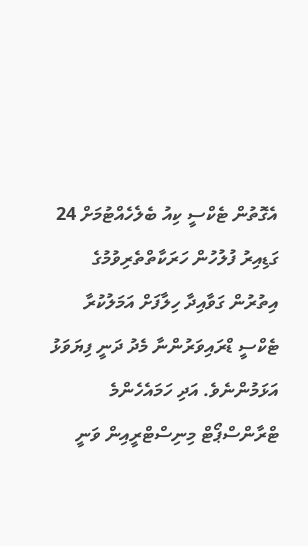އެގޮތުން ޓެކްސީ ކިއު ބެލެހެއްޓުމަށް 24 ގަޑިއިރު ފުލުހުން ހަރަކާތްތެރިވުމުގެ އިތުރުން ގަވާއިދާ ހިލާފަށް އަމަލުކުރާ ޓެކްސީ ޑްރައިވަރުންނާ މެދު ދަނީ ފިޔަވަޅު އަޅަމުންނެވެ. އަދި ހަމައެހެންމެ ޓްރާންސްޕޯޓް މިނިސްޓްރީއިން ވަނީ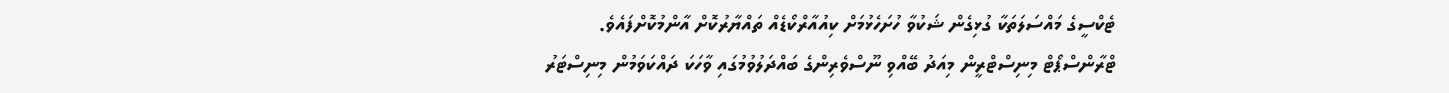ޓެކްސީގެ މައްސަލަތަކާ ގުޅިގެން ޝަކުވާ ހުށަހެޅުމަށް ކިއުއާރްކޯޑެއް ތައްޔާރުކޮށް އާންމުކޮށްފައެވެ.
ޓްރާންސްޕޯޓް މިނިސްޓްރީން މިއަދު ބޭއްވި ނޫސްވެރިންގެ ބައްދަލުވުމުގައި ވާހަކަ ދައްކަވަމުން މިނިސްޓަރު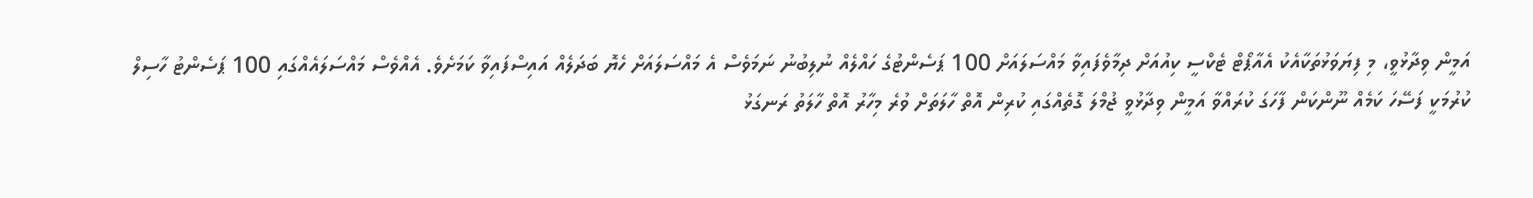އަމީން ވިދާޅުވީ، މި ފިޔަވަޅުތަކާއެކު އެއާޕޯޓް ޓެކްސީ ކިއުއަށް ދިމާވެފައިވާ މައްސަލައަށް 100 ޕަސެންޓުގެ ހައްލެއް ނުލިބުނު ނަމަވެސް އެ މައްސަލައަށް ހެޔޮ ބަދަލެއް އައިސްފައިވާ ކަމަށެވެ. އެއްވެސް މައްސަލައެއްގައި 100 ޕަސެންޓު ހާސިލް ކުރުމަކީ ފަސޭހަ ކަމެއް ނޫންކަން ފާހަގަ ކުރައްވާ އަމީން ވިދާޅުވީ ޖުމްލަ ގޮތެއްގައި ކުރިން އޮތް ހާލަތަށް ވުރެ މިހާރު އޮތް ހާލަތު ރަނގަޅު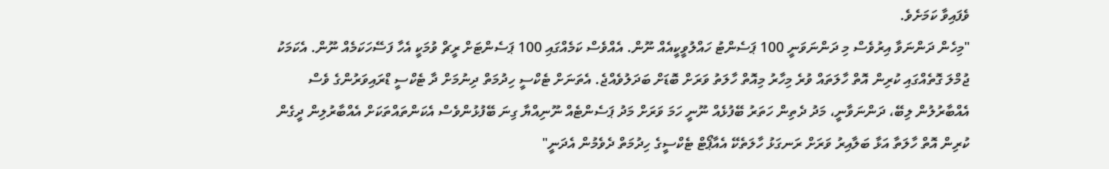ވެފައިވާ ކަމަށެވެ.
"މިހެން ދަންނަވާ އިރުވެސް މި ދަންނަވަނީ 100 ޕަސެންޓު ހައްލުވީކީއެއް ނޫން. އެއްވެސް ކަމެއްގައި 100 ޕަސެންޓަށް ރީޗް ވުމަކީ އެހާ ފަސޭހަކަމެއް ނޫން. އެކަމަކު ޖުމްލަ ގޮތެއްގައި ކުރިން އޮތް ހާލަތައް ވުރެ މިހާރު މިއޮތް ހާލަތު ވަރަށް ބޮޑަށް ބަދަލުވެއްޖެ. އެތަނަށް ޓެކްސީ ހިދުމަތް ދިނުމަށް ދާ ޓެކްސީ ޑްރައިވަރުންގެ ވެސް އެއްބާރުލުން ލިބޭ، ދަންނަވާނީ، މަދު ދެތިން ހަތަރު ބޭފުޅެއް ނޫނީ ހަމަ ވަރަށް މަދު ޕަސެންޓެއް ނޫނިއްޔާ ގިނަ ބޭފުޅުންވެސް އެކަންތައްތަކަށް އެއްބާރުލިން ދީގެން ކުރިން އޮތް ހާލަތާ އަޅާ ބަލާއިރު ވަރަށް ރަނގަޅު ހާލަތެކޭ އެއާޕޯޓް ޓެކްސީގެ ހިދުމަތް ދެވެމުން އެދަނީ"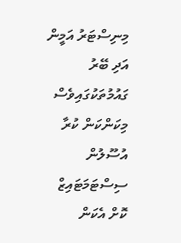މިނިސްޓަރު އަމީން
އަދި ބޭރު ގައުމުތަކުގައިވެސް މިކަންކަން ކުރާ އުސޫލުން ސިސްޓަމަޓައިޒް ކޮށް އެކަން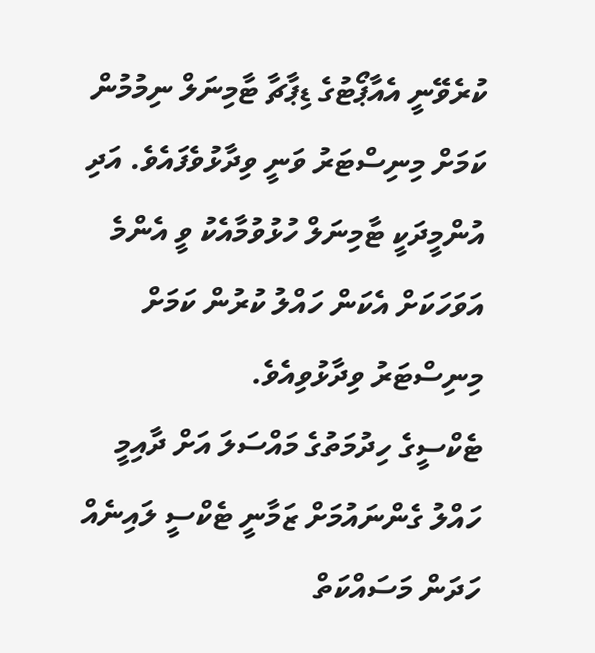ކުރެވޭނީ އެއާޕޯޓުގެ ޑިޕާޗާ ޓާމިނަލް ނިމުމުން ކަމަށް މިނިސްޓަރު ވަނީ ވިދާޅުވެފައެވެ. އަދި އުންމީދަކީ ޓާމިނަލް ހުޅުވުމާއެކު ވީ އެންމެ އަވަހަކަށް އެކަން ހައްލު ކުރުން ކަމަށް މިނިސްޓަރު ވިދާޅުވިއެވެ.
ޓެކްސީގެ ހިދުމަތުގެ މައްސަލަ އަށް ދާއިމީ ހައްލު ގެންނައުމަށް ޒަމާނީ ޓެކްސީ ލައިނެއް ހަދަން މަސައްކަތް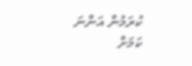ކުރަމުން އަންނަ ކަމަށް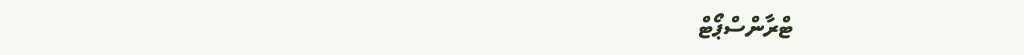ޓްރާންސްޕޯޓް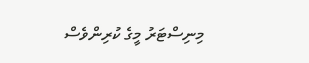މިނިސްޓަރު މީގެ ކުރިންވެސް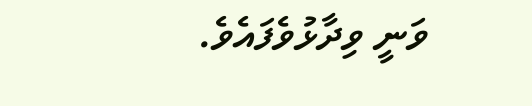ވަނީ ވިދާޅުވެފައެވެ.